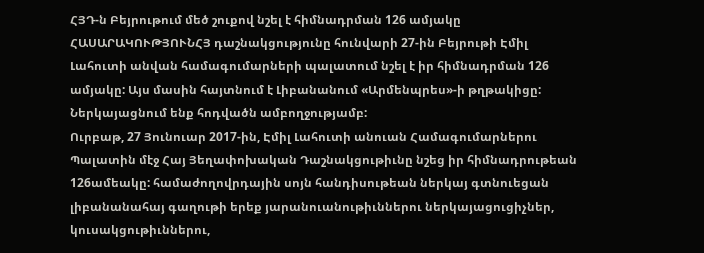ՀՅԴ-ն Բեյրութում մեծ շուքով նշել է հիմնադրման 126 ամյակը
ՀԱՍԱՐԱԿՈՒԹՅՈՒՆՀՅ դաշնակցությունը հունվարի 27-ին Բեյրութի Էմիլ Լահուտի անվան համագումարների պալատում նշել է իր հիմնադրման 126 ամյակը: Այս մասին հայտնում է Լիբանանում «Արմենպրես»-ի թղթակիցը: Ներկայացնում ենք հոդվածն ամբողջությամբ:
Ուրբաթ, 27 Յունուար 2017-ին, Էմիլ Լահուտի անուան Համագումարներու Պալատին մէջ Հայ Յեղափոխական Դաշնակցութիւնը նշեց իր հիմնադրութեան 126ամեակը: համաժողովրդային սոյն հանդիսութեան ներկայ գտնուեցան լիբանանահայ գաղութի երեք յարանուանութիւններու ներկայացուցիչներ, կուսակցութիւններու,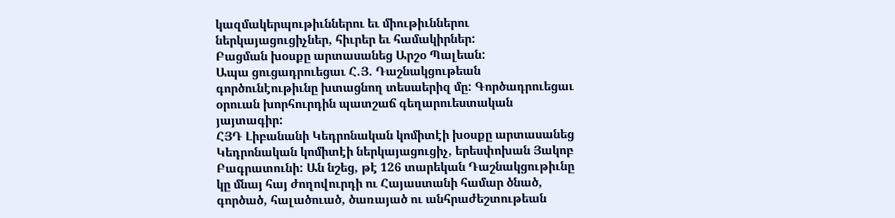կազմակերպութիւններու եւ միութիւններու ներկայացուցիչներ, հիւրեր եւ համակիրներ:
Բացման խօսքը արտասանեց Արշօ Պալեան:
Ապա ցուցադրուեցաւ Հ.Յ. Դաշնակցութեան գործունէութիւնը խտացնող տեսաերիզ մը: Գործադրուեցաւ օրուան խորհուրդին պատշաճ գեղարուեստական յայտագիր:
ՀՅԴ Լիբանանի Կեդրոնական կոմիտէի խօսքը արտասանեց Կեդրոնական կոմիտէի ներկայացուցիչ, երեսփոխան Յակոբ Բագրատունի: Ան նշեց, թէ 126 տարեկան Դաշնակցութիւնը կը մնայ հայ ժողովուրդի ու Հայաստանի համար ծնած, գործած, հալածուած, ծառայած ու անհրաժեշտութեան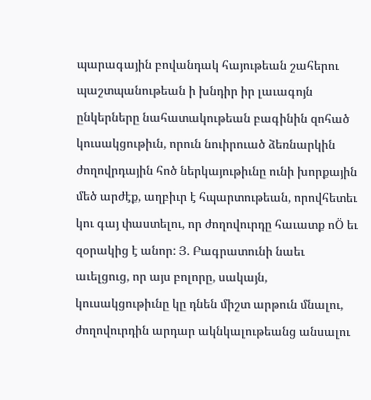պարագային բովանդակ հայութեան շահերու պաշտպանութեան ի խնդիր իր լաւագոյն ընկերները նահատակութեան բագինին զոհած կուսակցութիւն, որուն նուիրուած ձեռնարկին ժողովրդային հոծ ներկայութիւնը ունի խորքային մեծ արժէք, աղբիւր է հպարտութեան, որովհետեւ կու գայ փաստելու, որ ժողովուրդը հաւատք ոÖ եւ զօրակից է անոր: Յ. Բագրատունի նաեւ աւելցուց, որ այս բոլորը, սակայն, կուսակցութիւնը կը դնեն միշտ արթուն մնալու, ժողովուրդին արդար ակնկալութեանց անսալու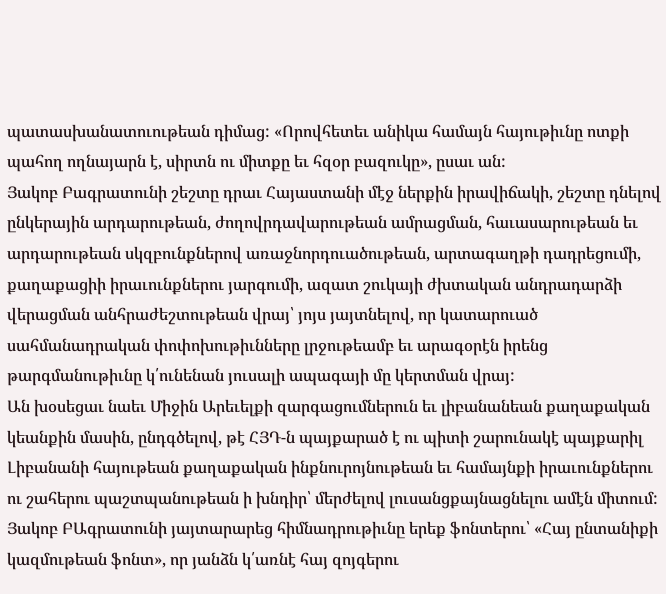պատասխանատուութեան դիմաց: «Որովհետեւ անիկա համայն հայութիւնը ոտքի պահող ողնայարն է, սիրտն ու միտքը եւ հզօր բազուկը», ըսաւ ան:
Յակոբ Բագրատունի շեշտը դրաւ Հայաստանի մէջ ներքին իրավիճակի, շեշտը դնելով ընկերային արդարութեան, ժողովրդավարութեան ամրացման, հաւասարութեան եւ արդարութեան սկզբունքներով առաջնորդուածութեան, արտագաղթի դադրեցումի, քաղաքացիի իրաւունքներու յարգումի, ազատ շուկայի ժխտական անդրադարձի վերացման անհրաժեշտութեան վրայ՝ յոյս յայտնելով, որ կատարուած սահմանադրական փոփոխութիւնները լրջութեամբ եւ արագօրէն իրենց թարգմանութիւնը կ՛ունենան յուսալի ապագայի մը կերտման վրայ:
Ան խօսեցաւ նաեւ Միջին Արեւելքի զարգացումներուն եւ լիբանանեան քաղաքական կեանքին մասին, ընդգծելով, թէ ՀՅԴ-ն պայքարած է ու պիտի շարունակէ պայքարիլ Լիբանանի հայութեան քաղաքական ինքնուրոյնութեան եւ համայնքի իրաւունքներու ու շահերու պաշտպանութեան ի խնդիր՝ մերժելով լուսանցքայնացնելու ամէն միտում:
Յակոբ ԲԱգրատունի յայտարարեց հիմնադրութիւնը երեք ֆոնտերու՝ «Հայ ընտանիքի կազմութեան ֆոնտ», որ յանձն կ՛առնէ հայ զոյգերու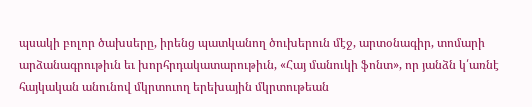պսակի բոլոր ծախսերը, իրենց պատկանող ծուխերուն մէջ, արտօնագիր, տոմարի արձանագրութիւն եւ խորհրդակատարութիւն, «Հայ մանուկի ֆոնտ», որ յանձն կ՛առնէ հայկական անունով մկրտուող երեխային մկրտութեան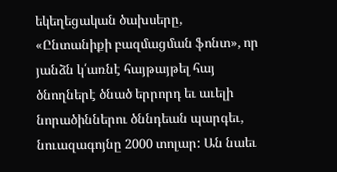եկեղեցական ծախսերը, «Ընտանիքի բազմացման ֆոնտ», որ յանձն կ՛առնէ հայթայթել հայ ծնողներէ ծնած երրորդ եւ աւելի նորածիններու ծննդեան պարգեւ, նուազագոյնը 2000 տոլար: Ան նաեւ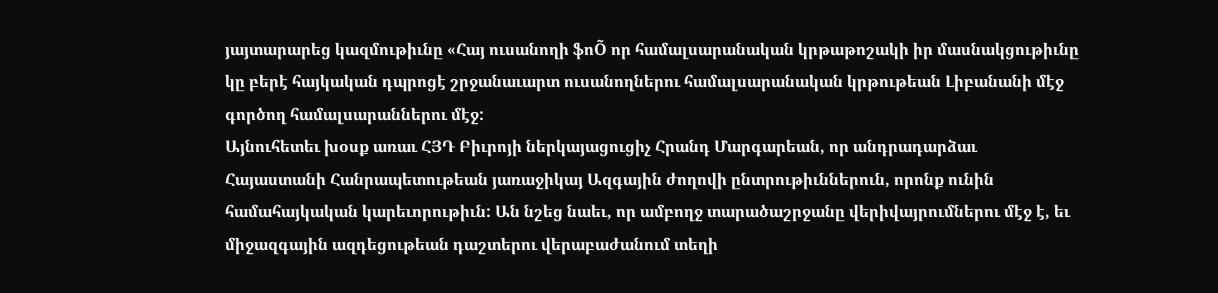յայտարարեց կազմութիւնը «Հայ ուսանողի ֆոÕ որ համալսարանական կրթաթոշակի իր մասնակցութիւնը կը բերէ հայկական դպրոցէ շրջանաւարտ ուսանողներու համալսարանական կրթութեան Լիբանանի մէջ գործող համալսարաններու մէջ:
Այնուհետեւ խօսք առաւ ՀՅԴ Բիւրոյի ներկայացուցիչ Հրանդ Մարգարեան, որ անդրադարձաւ Հայաստանի Հանրապետութեան յառաջիկայ Ազգային ժողովի ընտրութիւններուն, որոնք ունին համահայկական կարեւորութիւն: Ան նշեց նաեւ, որ ամբողջ տարածաշրջանը վերիվայրումներու մէջ է, եւ միջազգային ազդեցութեան դաշտերու վերաբաժանում տեղի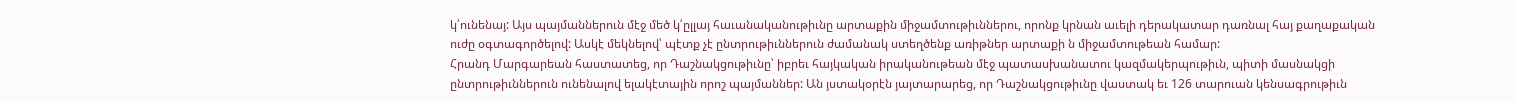կ՛ունենայ: Այս պայմաններուն մէջ մեծ կ՛ըլլայ հաւանականութիւնը արտաքին միջամտութիւններու, որոնք կրնան աւելի դերակատար դառնալ հայ քաղաքական ուժը օգտագործելով: Ասկէ մեկնելով՝ պէտք չէ ընտրութիւններուն ժամանակ ստեղծենք առիթներ արտաքի ն միջամտութեան համար:
Հրանդ Մարգարեան հաստատեց, որ Դաշնակցութիւնը՝ իբրեւ հայկական իրականութեան մէջ պատասխանատու կազմակերպութիւն, պիտի մասնակցի ընտրութիւններուն ունենալով ելակէտային որոշ պայմաններ: Ան յստակօրէն յայտարարեց, որ Դաշնակցութիւնը վաստակ եւ 126 տարուան կենսագրութիւն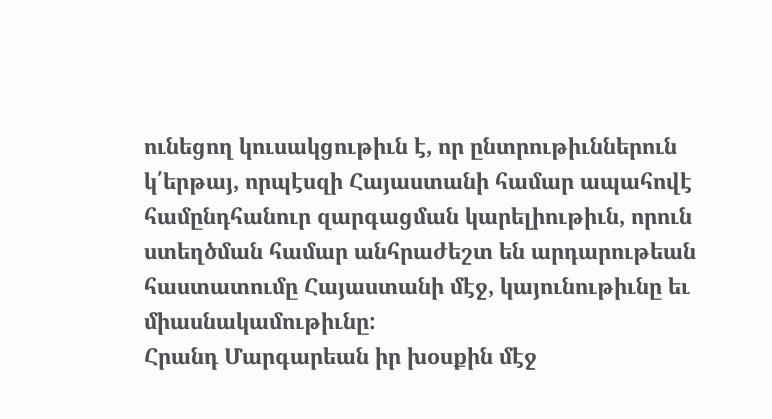ունեցող կուսակցութիւն է, որ ընտրութիւններուն կ՛երթայ, որպէսզի Հայաստանի համար ապահովէ համընդհանուր զարգացման կարելիութիւն, որուն ստեղծման համար անհրաժեշտ են արդարութեան հաստատումը Հայաստանի մէջ, կայունութիւնը եւ միասնակամութիւնը:
Հրանդ Մարգարեան իր խօսքին մէջ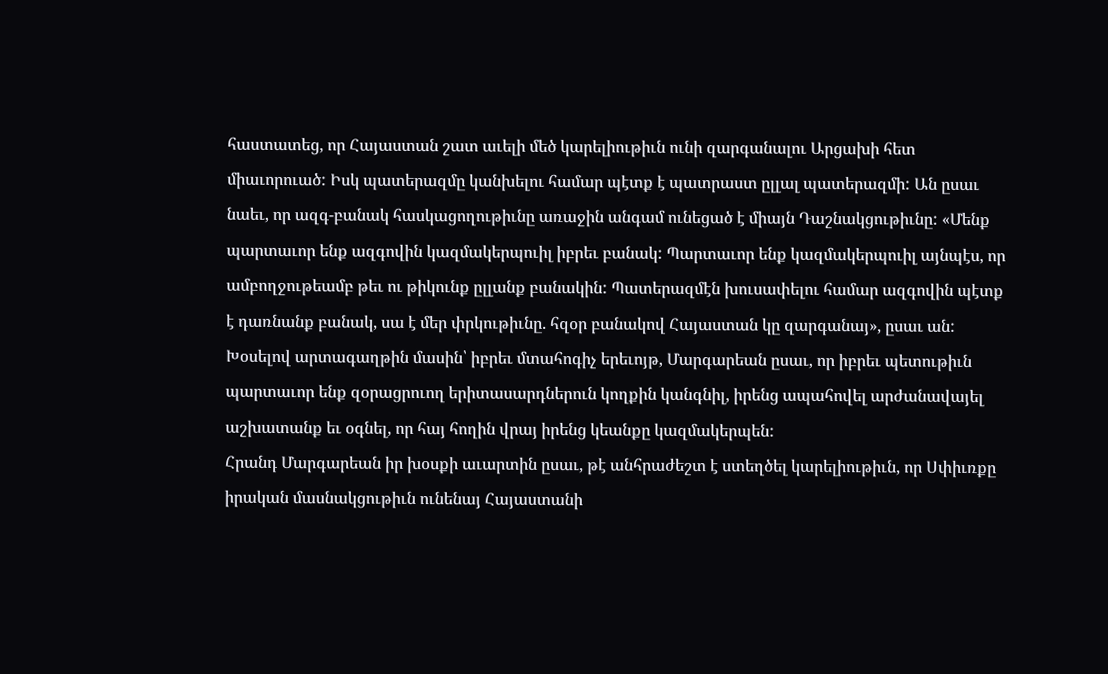հաստատեց, որ Հայաստան շատ աւելի մեծ կարելիութիւն ունի զարգանալու Արցախի հետ միաւորուած: Իսկ պատերազմը կանխելու համար պէտք է պատրաստ ըլլալ պատերազմի: Ան ըսաւ նաեւ, որ ազգ-բանակ հասկացողութիւնը առաջին անգամ ունեցած է միայն Դաշնակցութիւնը: «Մենք պարտաւոր ենք ազգովին կազմակերպուիլ իբրեւ բանակ: Պարտաւոր ենք կազմակերպուիլ այնպէս, որ ամբողջութեամբ թեւ ու թիկունք ըլլանք բանակին: Պատերազմէն խուսափելու համար ազգովին պէտք է դառնանք բանակ, սա է մեր փրկութիւնը. հզօր բանակով Հայաստան կը զարգանայ», ըսաւ ան:
Խօսելով արտագաղթին մասին՝ իբրեւ մտահոգիչ երեւոյթ, Մարգարեան ըսաւ, որ իբրեւ պետութիւն պարտաւոր ենք զօրացրուող երիտասարդներուն կողքին կանգնիլ, իրենց ապահովել արժանավայել աշխատանք եւ օգնել, որ հայ հողին վրայ իրենց կեանքը կազմակերպեն:
Հրանդ Մարգարեան իր խօսքի աւարտին ըսաւ, թէ անհրաժեշտ է ստեղծել կարելիութիւն, որ Սփիւռքը իրական մասնակցութիւն ունենայ Հայաստանի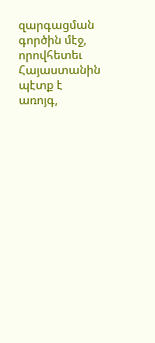զարգացման գործին մէջ, որովհետեւ Հայաստանին պէտք է առոյգ,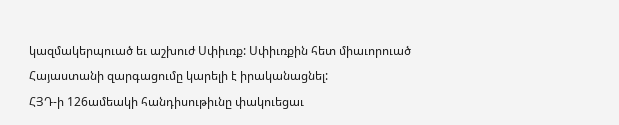կազմակերպուած եւ աշխուժ Սփիւռք: Սփիւռքին հետ միաւորուած Հայաստանի զարգացումը կարելի է իրականացնել:
ՀՅԴ-ի 126ամեակի հանդիսութիւնը փակուեցաւ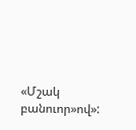«Մշակ բանուոր»ով»: